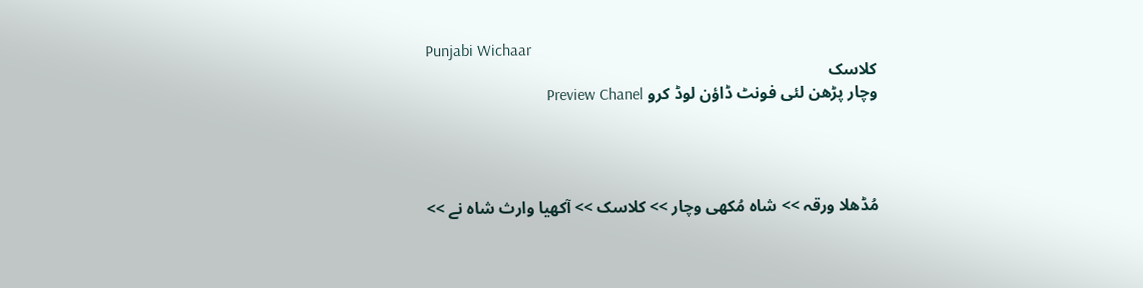Punjabi Wichaar
کلاسک
وچار پڑھن لئی فونٹ ڈاؤن لوڈ کرو Preview Chanel




مُڈھلا ورقہ >> شاہ مُکھی وچار >> کلاسک >> آکھیا وارث شاہ نے >>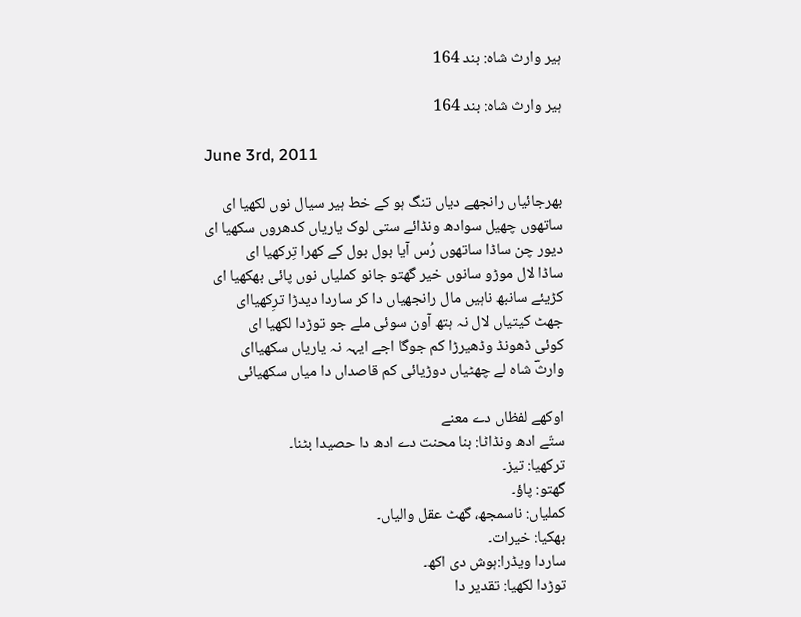ہیر وارث شاہ: بند 164

ہیر وارث شاہ: بند 164

June 3rd, 2011

بھرجائیاں رانجھے دیاں تنگ ہو کے خط ہیر سیال نوں لکھیا ای
ساتھوں چھیل سوادھ ونڈائے ستی لوک یاریاں کدھروں سکھیا ای
دیور چن ساڈا ساتھوں رُس آیا بول بول کے کھرا تِرکھیا ای
ساڈا لال موڑو سانوں خیر گھتو جانو کملیاں نوں پائی بھکھیا ای
کڑیئے سانبھ ناہیں مال رانجھیاں دا کر ساردا دیدڑا ترِکھیاای
جھٹ کیتیاں لال نہ ہتھ آون سوئی ملے جو توڑدا لکھیا ای
کوئی ڈھونڈ وڈھیرڑا کم جوگا اجے ایہہ نہ یاریاں سکھیاای
وارثؔ شاہ لے چھٹیاں دوڑیائی کم قاصداں دا میاں سکھیائی

اوکھے لفظاں دے معنے
ستّے ادھ ونڈاڻا: بنا محنت دے ادھ دا حصیدا بڻنا۔
ترکھیا: تیز۔
گھتو: پاؤ۔
کملیاں: ناسمجھ، گھٹ عقل والیاں۔
بھکیا: خیرات۔
ساردا ویڈرا:ہوش دی اکھ۔
توڑدا لکھیا: تقدیر دا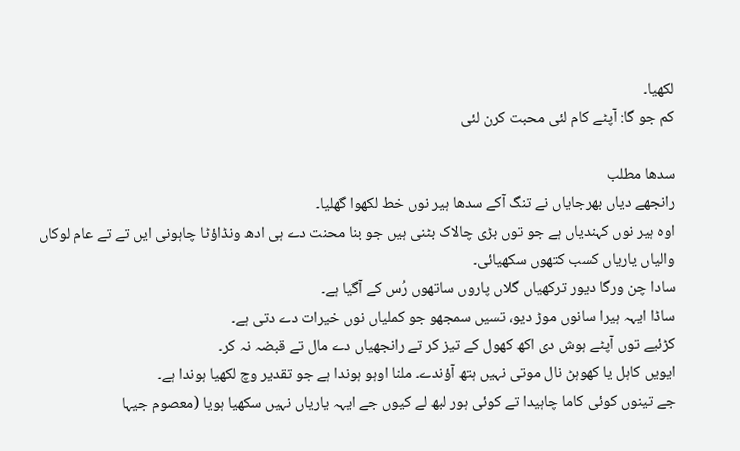لکھیا۔
کم جو گا: آپڻے کام لئی محبت کرن لئی

سدھا مطلب
رانجھے دیاں بھرجایاں نے تنگ آکے سدھا ہیر نوں خط لکھوا گھلیا۔
اوہ ہیر نوں کہندیاں ہے جو توں بڑی چالاک بڻنی ہیں جو بنا محنت دے ہی ادھ ونڈاؤڻا چاہونی ایں تے تے عام لوکاں والیاں یاریاں کسب کتھوں سکھیائی۔
سادا چن ورگا دیور ترکھیاں گلاں پاروں ساتھوں رُس کے آگیا ہے۔
ساڈا ایہہ ہیرا سانوں موڑ دیو، تسیں سمجھو جو کملیاں نوں خیرات دے دتی ہے۔
کڑئیے توں آپڻے ہوش دی اکھ کھول کے تیز کر تے رانجھیاں دے مال تے قبضہ نہ کر۔
ایویں کاہل یا کھوہڻ نال موتی نہیں ہتھ آؤندے۔ ملنا اوہو ہوندا ہے جو تقدیر وچ لکھیا ہوندا ہے۔
جے تینوں کوئی کاما چاہیدا تے کوئی ہور لبھ لے کیوں جے ایہہ یاریاں نہیں سکھیا ہویا (معصوم جیہا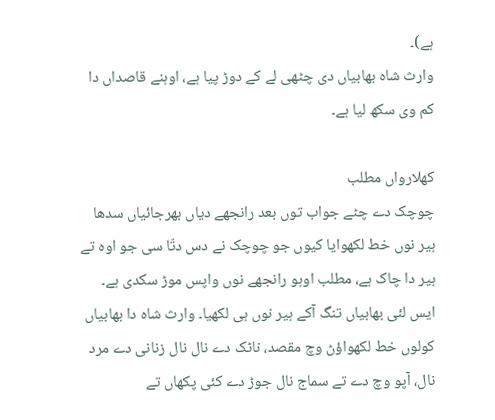ہے)۔
وارث شاہ بھابیاں دی چٹھی لے کے دوڑ پیا ہے، اوہنے قاصداں دا کم وی سکھ لیا ہے۔

کھلارواں مطلب
چوچک دے چٹے جواب توں بعد رانجھے دیاں بھرجائیاں سدھا ہیر نوں خط لکھوایا کیوں جو چوچک نے دس دتّا سی جو اوہ تے ہیر دا چاک ہے، مطلب اوہو رانجھے نوں واپس موڑ سکدی ہے۔ ایس لئی بھابیاں تنگ آکے ہیر نوں ہی لکھیا۔ وارث شاہ دا بھابیاں کولوں خط لکھواؤڻ وچ مقصد، ناٹک دے نال نال زنانی دے مرد نال، آپو وچ دے تے سماج نال جوڑ دے کئی پکھاں تے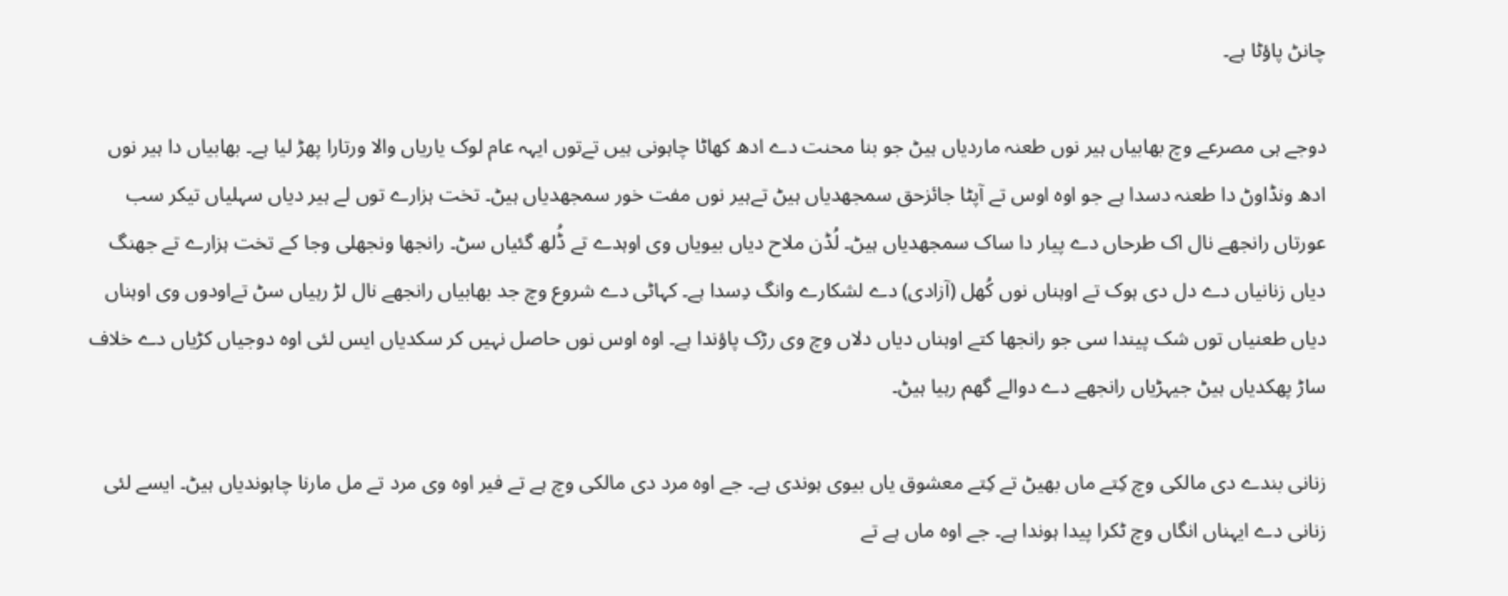چانڻ پاؤڻا ہے۔

دوجے ہی مصرعے وچ بھابیاں ہیر نوں طعنہ ماردیاں ہیڻ جو بنا محنت دے ادھ کھاڻا چاہونی ہیں تےتوں ایہہ عام لوک یاریاں والا ورتارا پھڑ لیا ہے۔ بھابیاں دا ہیر نوں ادھ ونڈاوڻ دا طعنہ دسدا ہے جو اوہ اوس تے آپڻا جائزحق سمجھدیاں ہیڻ تےہیر نوں مفت خور سمجھدیاں ہیڻ۔ تخت ہزارے توں لے ہیر دیاں سہلیاں تیکر سب عورتاں رانجھے نال اک طرحاں دے پیار دا ساک سمجھدیاں ہیڻ۔ لُڈن ملاح دیاں بیویاں وی اوہدے تے ڈُلھ گئیاں سڻ۔ رانجھا ونجھلی وجا کے تخت ہزارے تے جھنگ دیاں زنانیاں دے دل دی ہوک تے اوہناں نوں کُھل (آزادی) دے لشکارے وانگ دِسدا ہے۔ کہاڻی دے شروع وچ جد بھابیاں رانجھے نال لڑ رہیاں سڻ تےاودوں وی اوہناں دیاں طعنیاں توں شک پیندا سی جو رانجھا کتے اوہناں دیاں دلاں وچ وی رڑک پاؤندا ہے۔ اوہ اوس نوں حاصل نہیں کر سکدیاں ایس لئی اوہ دوجیاں کڑیاں دے خلاف ساڑ پھکدیاں ہیڻ جیہڑیاں رانجھے دے دوالے گھم رہیا ہیڻ۔

زنانی بندے دی مالکی وچ کِتے ماں بھیڻ تے کِتے معشوق یاں بیوی ہوندی ہے۔ جے اوہ مرد دی مالکی وچ ہے تے فیر اوہ وی مرد تے مل مارنا چاہوندیاں ہیڻ۔ ایسے لئی زنانی دے ایہناں انگاں وچ ٹکرا پیدا ہوندا ہے۔ جے اوہ ماں ہے تے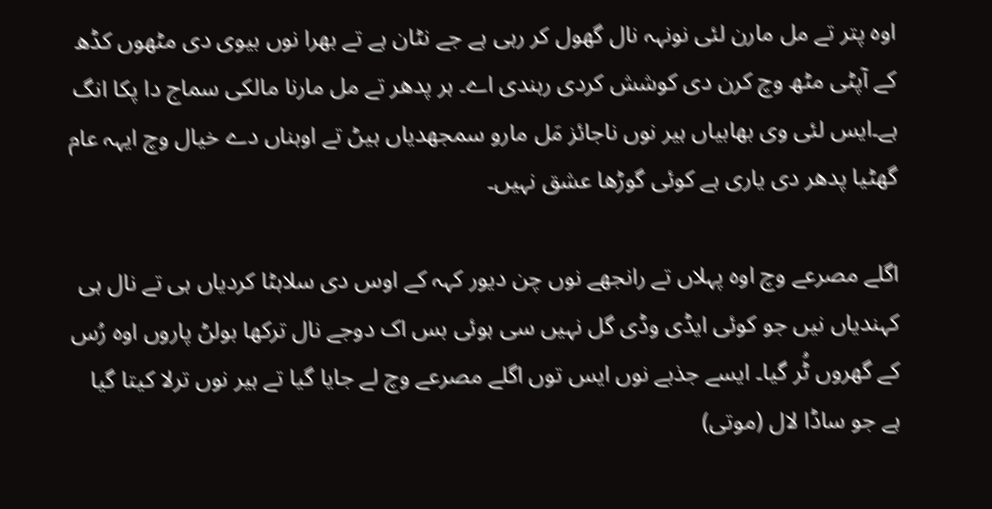اوہ پتر تے مل مارن لئی نونہہ نال گھول کر رہی ہے جے نڻان ہے تے بھرا نوں بیوی دی مٹھوں کڈھ کے آپڻی مٹھ وچ کرن دی کوشش کردی رہندی اے۔ ہر پدھر تے مل مارنا مالکی سماج دا پکا انگ ہے۔ایس لئی وی بھابیاں ہیر نوں ناجائز مَل مارو سمجھدیاں ہیڻ تے اوہناں دے خیال وچ ایہہ عام گھٹیا پدھر دی یاری ہے کوئی گوڑھا عشق نہیں۔

اگلے مصرعے وچ اوہ پہلاں تے رانجھے نوں چن دیور کہہ کے اوس دی سلاہڻا کردیاں ہی تے نال ہی کہندیاں نیں جو کوئی ایڈی وڈی گل نہیں سی ہوئی بس اک دوجے نال ترکھا بولڻ پاروں اوہ رُس کے گھروں ٹُر گیا۔ ایسے جذبے نوں ایس توں اگلے مصرعے وچ لے جایا گیا تے ہیر نوں ترلا کیتا گیا ہے جو ساڈا لال (موتی)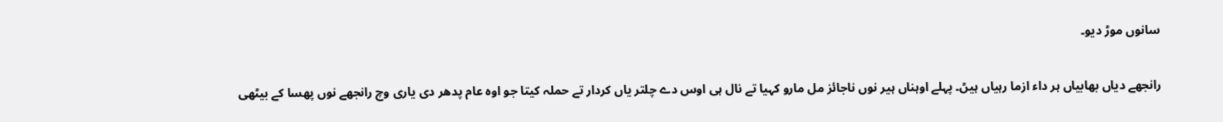سانوں موڑ دیو۔

رانجھے دیاں بھابیاں ہر داء ازما رہیاں ہیڻ۔ پہلے اوہناں ہیر نوں ناجائز مل مارو کہیا تے نال ہی اوس دے چلتر یاں کردار تے حملہ کیتا جو اوہ عام پدھر دی یاری وچ رانجھے نوں پھسا کے بیٹھی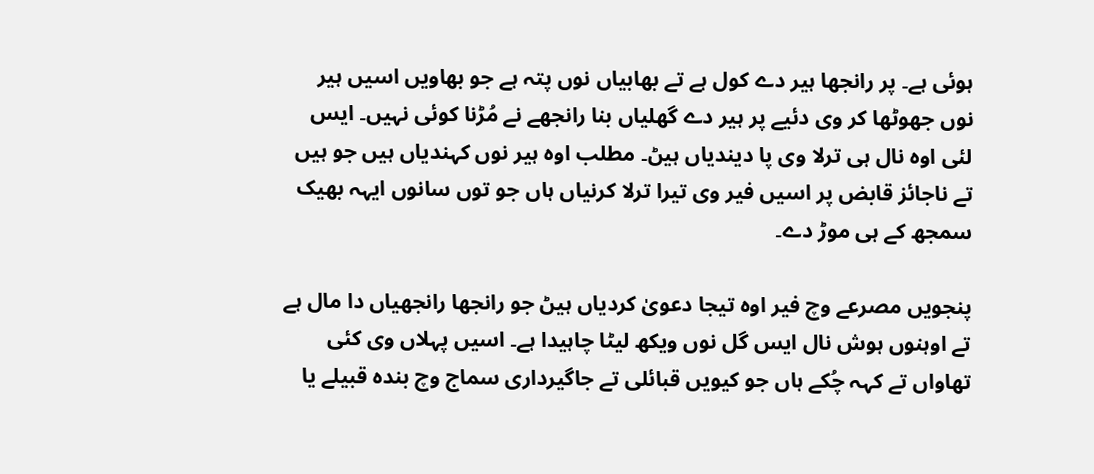ہوئی ہے۔ پر رانجھا ہیر دے کول ہے تے بھابیاں نوں پتہ ہے جو بھاویں اسیں ہیر نوں جھوٹھا کر وی دئیے پر ہیر دے گھلیاں بنا رانجھے نے مُڑنا کوئی نہیں۔ ایس لئی اوہ نال ہی ترلا وی پا دیندیاں ہیڻ۔ مطلب اوہ ہیر نوں کہندیاں ہیں جو ہیں تے ناجائز قابض پر اسیں فیر وی تیرا ترلا کرنیاں ہاں جو توں سانوں ایہہ بھیک سمجھ کے ہی موڑ دے۔

پنجویں مصرعے وچ فیر اوہ تیجا دعویٰ کردیاں ہیڻ جو رانجھا رانجھیاں دا مال ہے تے اوہنوں ہوش نال ایس گل نوں ویکھ لیڻا چاہیدا ہے۔ اسیں پہلاں وی کئی تھاواں تے کہہ چُکے ہاں جو کیویں قبائلی تے جاگیرداری سماج وچ بندہ قبیلے یا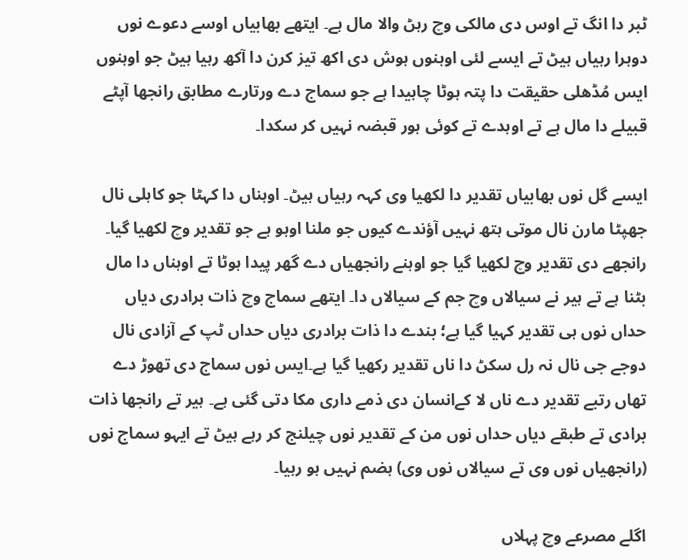ٹبر دا انگ تے اوس دی مالکی وچ رہڻ والا مال ہے۔ ایتھے بھابیاں اوسے دعوے نوں دوہرا رہیاں ہیڻ تے ایسے لئی اوہنوں ہوش دی اکھ تیز کرن دا آکھ رہیا ہیڻ جو اوہنوں ایس مُڈھلی حقیقت دا پتہ ہوڻا چاہیدا ہے جو سماج دے ورتارے مطابق رانجھا آپڻے قبیلے دا مال ہے تے اوہدے تے کوئی ہور قبضہ نہیں کر سکدا۔

ایسے گل نوں بھابیاں تقدیر دا لکھیا وی کہہ رہیاں ہیڻ۔ اوہناں دا کہڻا جو کاہلی نال جھپٹا مارن نال موتی ہتھ نہیں آؤندے کیوں جو ملنا اوہو ہے جو تقدیر وچ لکھیا گیا۔ رانجھے دی تقدیر وچ لکھیا گیا جو اوہنے رانجھیاں دے گھر پیدا ہوڻا تے اوہناں دا مال بڻنا ہے تے ہیر نے سیالاں وچ جم کے سیالاں دا۔ ایتھے سماج وچ ذات برادری دیاں حداں نوں ہی تقدیر کہیا گیا ہے؛ بندے دا ذات برادری دیاں حداں ٹپ کے آزادی نال دوجے جی نال نہ رل سکڻ دا ناں تقدیر رکھیا گیا ہے۔ایس نوں سماج دی تھوڑ دے تھاں رتبے تقدیر دے ناں لا کےانسان دی ذمے داری مکا دتی گئی ہے۔ ہیر تے رانجھا ذات برادی تے طبقے دیاں حداں نوں من کے تقدیر نوں چیلنج کر رہے ہیڻ تے ایہو سماج نوں (رانجھیاں نوں وی تے سیالاں نوں وی) ہضم نہیں ہو رہیا۔

اگلے مصرعے وچ پہلاں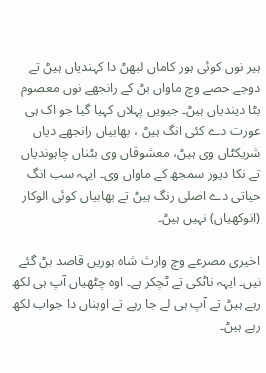ہیر نوں کوئی ہور کاماں لبھڻ دا کہندیاں ہیڻ تے دوجے حصے وچ ماواں بڻ کے رانجھے نوں معصوم بڻا دیندیاں ہیڻ۔ جیویں پہلاں کہیا گیا جو اک ہی عورت دے کئی انگ ہیڻ ، بھابیاں رانجھے دیاں شریکڻاں وی ہیڻ، معشوقاں وی بڻناں چاہوندیاں تے نکا دیور سمجھ کے ماواں وی۔ ایہہ سب انگ حیاتی دے اصلی رنگ ہیڻ تے بھابیاں کوئی الوکار (انوکھیاں) نہیں ہیڻ۔

اخیری مصرعے وچ وارث شاہ ہوریں قاصد بڻ گئے نیں۔ ایہہ ناٹکی تے ٹچکر ہے۔ اوہ چٹھیاں آپ ہی لکھ رہے ہیڻ تے آپ ہی لے جا رہے تے اوہناں دا جواب لکھ رہے ہیڻ۔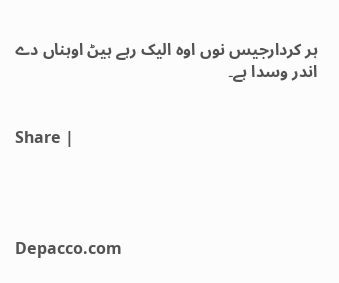ہر کردارجیس نوں اوہ الیک رہے ہیڻ اوہناں دے اندر وسدا ہے۔


Share |




Depacco.com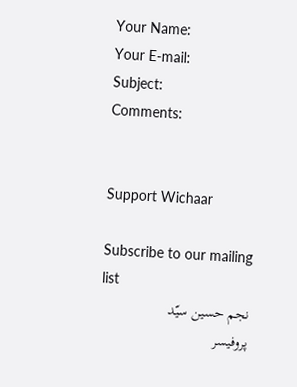Your Name:
Your E-mail:
Subject:
Comments:


Support Wichaar

Subscribe to our mailing list
نجم حسین سیّد
پروفیسر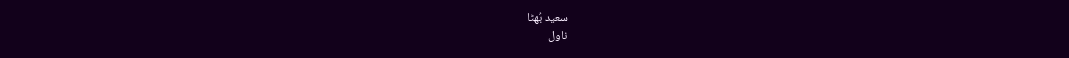سعید بُھٹا
ناول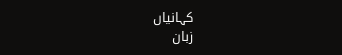کہانیاں
زبان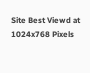Site Best Viewd at 1024x768 Pixels